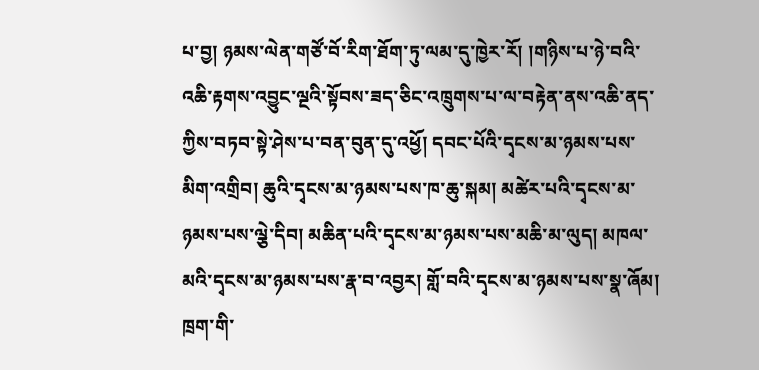པ་བྱ། ཉམས་ལེན་གཙོ་བོ་རིག་ཐོག་ཏུ་ལམ་དུ་ཁྱེར་རོ། །གཉིས་པ་ཉེ་བའི་འཆི་རྟགས་འབྱུང་ལྔའི་སྟོབས་ཟད་ཅིང་འཁྲུགས་པ་ལ་བརྟེན་ནས་འཆི་ནད་ཀྱིས་བཏབ་སྟེ་ཤེས་པ་བན་བུན་དུ་འཕྱོ། དབང་པོའི་དྭངས་མ་ཉམས་པས་མིག་འགྲིབ། ཆུའི་དྭངས་མ་ཉམས་པས་ཁ་ཆུ་སྐམ། མཚེར་པའི་དྭངས་མ་ཉམས་པས་ལྕེ་དིབ། མཆིན་པའི་དྭངས་མ་ཉམས་པས་མཆི་མ་ལུད། མཁལ་མའི་དྭངས་མ་ཉམས་པས་རྣ་བ་འབྱར། གློ་བའི་དྭངས་མ་ཉམས་པས་སྣ་ཞོམ། ཁྲག་གི་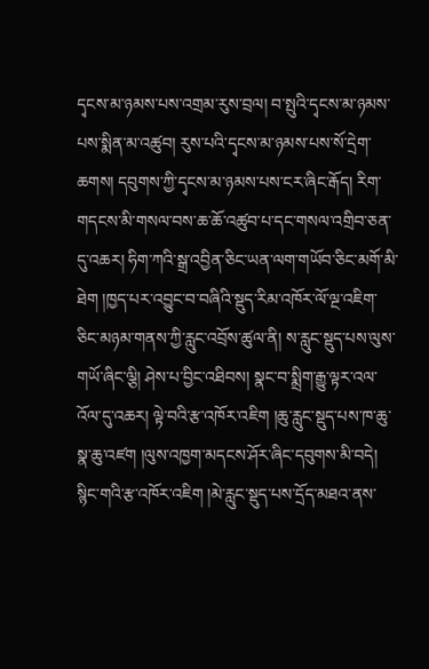དྭངས་མ་ཉམས་པས་འགྲམ་རུས་བྲལ། བ་སྤུའི་དྭངས་མ་ཉམས་པས་སྨིན་མ་འཚུབ། རུས་པའི་དྭངས་མ་ཉམས་པས་སོ་དྲེག་ཆགས། དབུགས་ཀྱི་དྭངས་མ་ཉམས་པས་ངར་ཞིང་རྒོད། རིག་གདངས་མི་གསལ་བས་ཆ་ཆོ་འཚུབ་པ་དང་གསལ་འགྲིབ་ཅན་དུ་འཆར། ཧིག་ཀའི་སྒྲ་འབྱིན་ཅིང་ཡན་ལག་གཡོབ་ཅིང་མགོ་མི་ཐེག །ཁྱད་པར་འབྱུང་བ་བཞིའི་སྡུད་རིམ་འཁོར་ལོ་ལྔ་འཇིག་ཅིང་མཉམ་གནས་ཀྱི་རླུང་འབྲོས་ཚུལ་ནི། ས་རླུང་སྡུད་པས་ལུས་གཡོ་ཞིང་ལྕི། ཤེས་པ་བྱིང་འཐིབས། སྣང་བ་སྨྲིག་རྒྱུ་ལྟར་འལ་འོལ་དུ་འཆར། ལྟེ་བའི་རྩ་འཁོར་འཇིག །ཆུ་རླུང་སྡུད་པས་ཁ་ཆུ་སྣ་ཆུ་འཛག །ལུས་འཁྱག་མདངས་ཤོར་ཞིང་དབུགས་མི་བདེ། སྙིང་གའི་རྩ་འཁོར་འཇིག །མེ་རླུང་སྡུད་པས་དྲོད་མཐའ་ནས་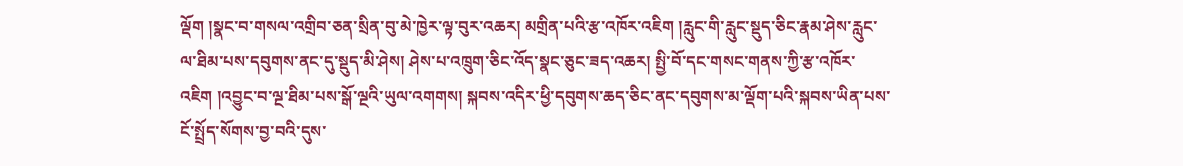ལྡོག །སྣང་བ་གསལ་འགྲིབ་ཅན་སྲིན་བུ་མེ་ཁྱེར་ལྟ་བུར་འཆར། མགྲིན་པའི་རྩ་འཁོར་འཇིག །རླུང་གི་རླུང་སྡུད་ཅིང་རྣམ་ཤེས་རླུང་ལ་ཐིམ་པས་དབུགས་ནང་དུ་སྡུད་མི་ཤེས། ཤེས་པ་འཁྲུག་ཅིང་འོད་སྣང་ཅུང་ཟད་འཆར། སྤྱི་བོ་དང་གསང་གནས་ཀྱི་རྩ་འཁོར་འཇིག །འབྱུང་བ་ལྔ་ཐིམ་པས་སྒོ་ལྔའི་ཡུལ་འགགས། སྐབས་འདིར་ཕྱི་དབུགས་ཆད་ཅིང་ནང་དབུགས་མ་ལྡོག་པའི་སྐབས་ཡིན་པས་ངོ་སྤྲོད་སོགས་བྱ་བའི་དུས་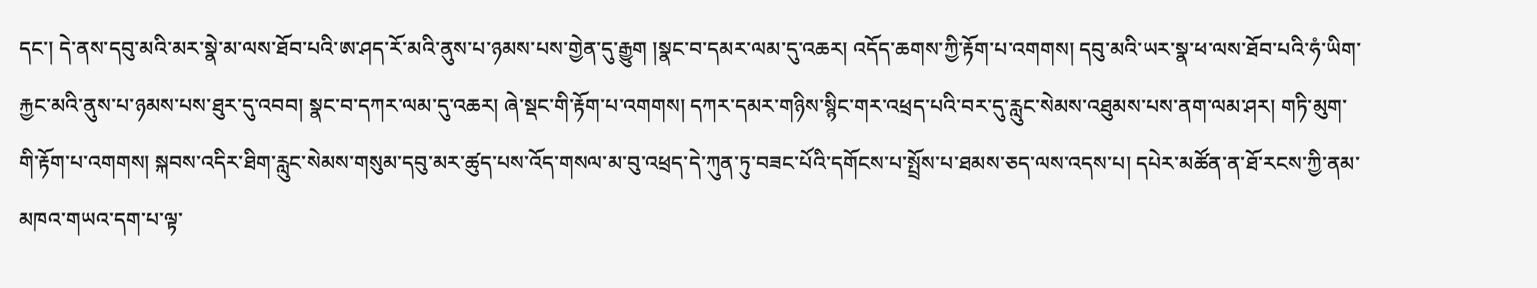དང་། དེ་ནས་དབུ་མའི་མར་སྣེ་མ་ལས་ཐོབ་པའི་ཨ་ཤད་རོ་མའི་ནུས་པ་ཉམས་པས་གྱེན་དུ་རྒྱུག །སྣང་བ་དམར་ལམ་དུ་འཆར། འདོད་ཆགས་ཀྱི་རྟོག་པ་འགགས། དབུ་མའི་ཡར་སྣ་ཕ་ལས་ཐོབ་པའི་ཧཾ་ཡིག་རྐྱང་མའི་ནུས་པ་ཉམས་པས་ཐུར་དུ་འབབ། སྣང་བ་དཀར་ལམ་དུ་འཆར། ཞེ་སྡང་གི་རྟོག་པ་འགགས། དཀར་དམར་གཉིས་སྙིང་གར་འཕྲད་པའི་བར་དུ་རླུང་སེམས་འཐུམས་པས་ནག་ལམ་ཤར། གཏི་མུག་གི་རྟོག་པ་འགགས། སྐབས་འདིར་ཐིག་རླུང་སེམས་གསུམ་དབུ་མར་ཚུད་པས་འོད་གསལ་མ་བུ་འཕྲད་དེ་ཀུན་ཏུ་བཟང་པོའི་དགོངས་པ་སྤྲོས་པ་ཐམས་ཅད་ལས་འདས་པ། དཔེར་མཚོན་ན་ཐོ་རངས་ཀྱི་ནམ་མཁའ་གཡའ་དག་པ་ལྟ་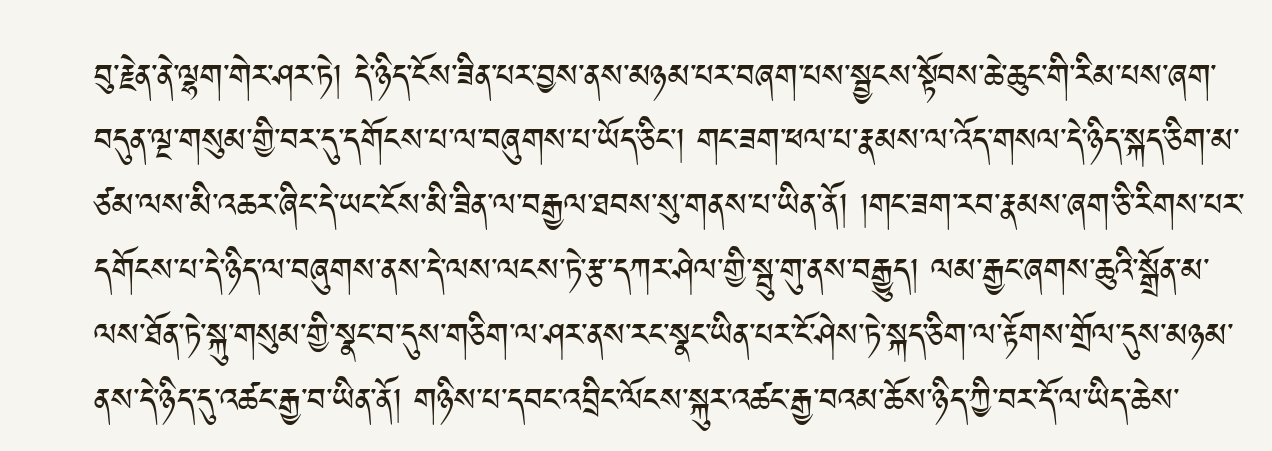བུ་རྗེན་ནེ་ལྷག་གེར་ཤར་ཏེ། དེ་ཉིད་ངོས་ཟིན་པར་བྱས་ནས་མཉམ་པར་བཞག་པས་སྦྱངས་སྟོབས་ཆེ་ཆུང་གི་རིམ་པས་ཞག་བདུན་ལྔ་གསུམ་གྱི་བར་དུ་དགོངས་པ་ལ་བཞུགས་པ་ཡོད་ཅིང་། གང་ཟག་ཕལ་པ་རྣམས་ལ་འོད་གསལ་དེ་ཉིད་སྐད་ཅིག་མ་ཙམ་ལས་མི་འཆར་ཞིང་དེ་ཡང་ངོས་མི་ཟིན་ལ་བརྒྱལ་ཐབས་སུ་གནས་པ་ཡིན་ནོ། །གང་ཟག་རབ་རྣམས་ཞག་ཅི་རིགས་པར་དགོངས་པ་དེ་ཉིད་ལ་བཞུགས་ནས་དེ་ལས་ལངས་ཏེ་རྩ་དཀར་ཤེལ་གྱི་སྦུ་གུ་ནས་བརྒྱུད། ལམ་རྒྱང་ཞགས་ཆུའི་སྒྲོན་མ་ལས་ཐོན་ཏེ་སྐུ་གསུམ་གྱི་སྣང་བ་དུས་གཅིག་ལ་ཤར་ནས་རང་སྣང་ཡིན་པར་ངོ་ཤེས་ཏེ་སྐད་ཅིག་ལ་རྟོགས་གྲོལ་དུས་མཉམ་ནས་དེ་ཉིད་དུ་འཚང་རྒྱ་བ་ཡིན་ནོ། གཉིས་པ་དབང་འབྲིང་ལོངས་སྐུར་འཚང་རྒྱ་བའམ་ཆོས་ཉིད་ཀྱི་བར་དོ་ལ་ཡིད་ཆེས་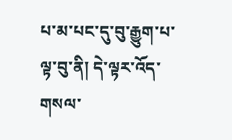པ་མ་པང་དུ་བུ་རྒྱུག་པ་ལྟ་བུ་ནི། དེ་ལྟར་འོད་གསལ་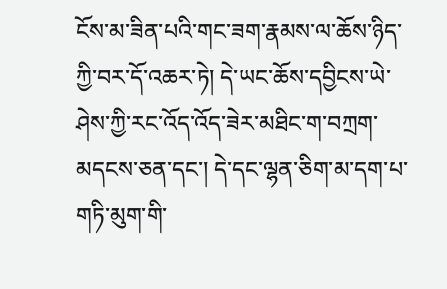ངོས་མ་ཟིན་པའི་གང་ཟག་རྣམས་ལ་ཆོས་ཉིད་ཀྱི་བར་དོ་འཆར་ཏེ། དེ་ཡང་ཆོས་དབྱིངས་ཡེ་ཤེས་ཀྱི་རང་འོད་འོད་ཟེར་མཐིང་ག་བཀྲག་མདངས་ཅན་དང་། དེ་དང་ལྷན་ཅིག་མ་དག་པ་གཏི་མུག་གི་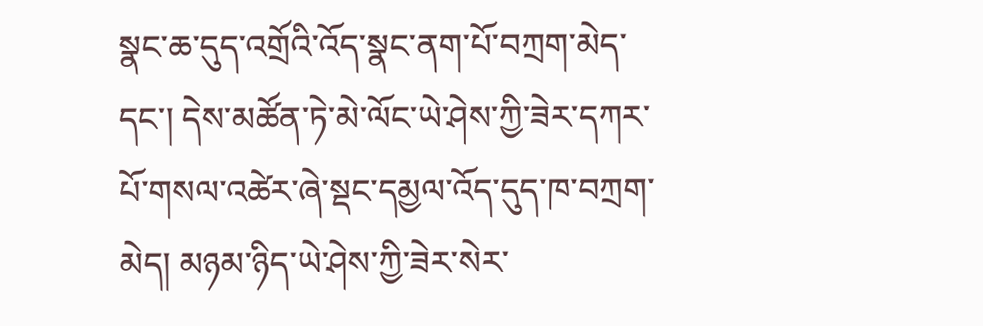སྣང་ཆ་དུད་འགྲོའི་འོད་སྣང་ནག་པོ་བཀྲག་མེད་དང་། དེས་མཚོན་ཏེ་མེ་ལོང་ཡེ་ཤེས་ཀྱི་ཟེར་དཀར་པོ་གསལ་འཚེར་ཞེ་སྡང་དམྱལ་འོད་དུད་ཁ་བཀྲག་མེད། མཉམ་ཉིད་ཡེ་ཤེས་ཀྱི་ཟེར་སེར་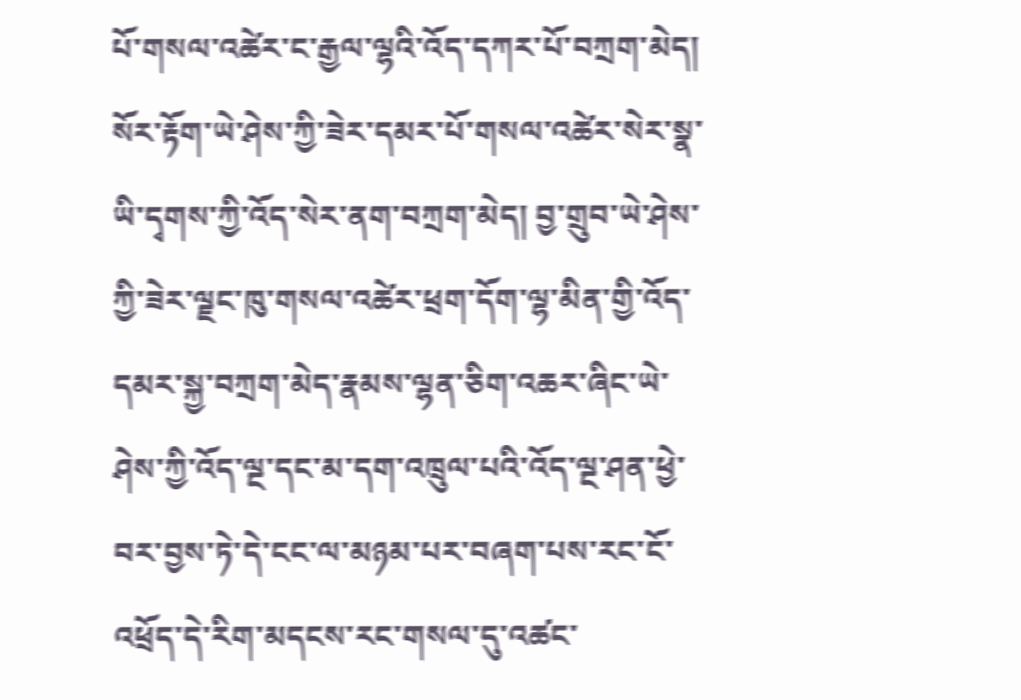པོ་གསལ་འཚེར་ང་རྒྱལ་ལྷའི་འོད་དཀར་པོ་བཀྲག་མེད། སོར་རྟོག་ཡེ་ཤེས་ཀྱི་ཟེར་དམར་པོ་གསལ་འཚེར་སེར་སྣ་ཡི་དྭགས་ཀྱི་འོད་སེར་ནག་བཀྲག་མེད། བྱ་གྲུབ་ཡེ་ཤེས་ཀྱི་ཟེར་ལྗང་ཁུ་གསལ་འཚེར་ཕྲག་དོག་ལྷ་མིན་གྱི་འོད་དམར་སྐྱ་བཀྲག་མེད་རྣམས་ལྷན་ཅིག་འཆར་ཞིང་ཡེ་ཤེས་ཀྱི་འོད་ལྔ་དང་མ་དག་འཁྲུལ་པའི་འོད་ལྔ་ཤན་ཕྱེ་བར་བྱས་ཏེ་དེ་ངང་ལ་མཉམ་པར་བཞག་པས་རང་ངོ་འཕྲོད་དེ་རིག་མདངས་རང་གསལ་དུ་འཚང་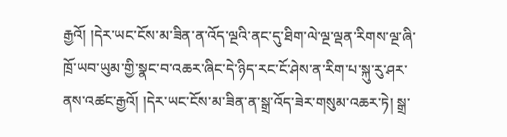རྒྱའོ། །དེར་ཡང་ངོས་མ་ཟིན་ན་འོད་ལྔའི་ནང་དུ་ཐིག་ལེ་ལྔ་ལྡན་རིགས་ལྔ་ཞི་ཁྲོ་ཡབ་ཡུམ་གྱི་སྣང་བ་འཆར་ཞིང་དེ་ཉིད་རང་ངོ་ཤེས་ན་རིག་པ་སྐུ་རུ་ཤར་ནས་འཚང་རྒྱའོ། །དེར་ཡང་ངོས་མ་ཟིན་ན་སྒྲ་འོད་ཟེར་གསུམ་འཆར་ཏེ། སྒྲ་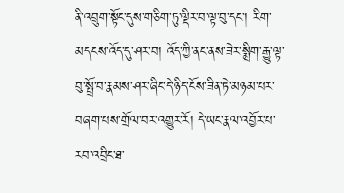ནི་འབྲུག་སྟོང་དུས་གཅིག་ཏུ་ལྡིར་བ་ལྟ་བུ་དང་། རིག་མདངས་འོད་དུ་ཤར་བ། འོད་ཀྱི་ནང་ནས་ཟེར་སྨྲིག་རྒྱུ་ལྟ་བུ་སྤྲོ་བ་རྣམས་ཤར་ཞིང་དེ་ཉིད་ངོས་ཟིན་ཏེ་མཉམ་པར་བཞག་པས་གྲོལ་བར་འགྱུར་རོ། དེ་ཡང་རྣལ་འབྱོར་པ་རབ་འབྲིང་ཐ་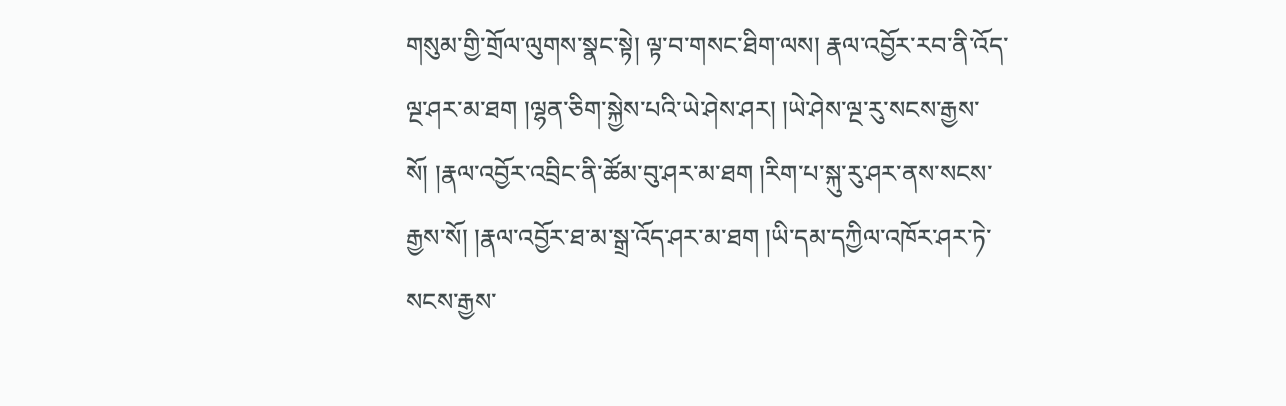གསུམ་གྱི་གྲོལ་ལུགས་སྣང་སྟེ། ལྟ་བ་གསང་ཐིག་ལས། རྣལ་འབྱོར་རབ་ནི་འོད་ལྔ་ཤར་མ་ཐག །ལྷན་ཅིག་སྐྱེས་པའི་ཡེ་ཤེས་ཤར། །ཡེ་ཤེས་ལྔ་རུ་སངས་རྒྱས་སོ། །རྣལ་འབྱོར་འབྲིང་ནི་ཚོམ་བུ་ཤར་མ་ཐག །རིག་པ་སྐུ་རུ་ཤར་ནས་སངས་རྒྱས་སོ། །རྣལ་འབྱོར་ཐ་མ་སྒྲ་འོད་ཤར་མ་ཐག །ཡི་དམ་དཀྱིལ་འཁོར་ཤར་ཏེ་སངས་རྒྱས་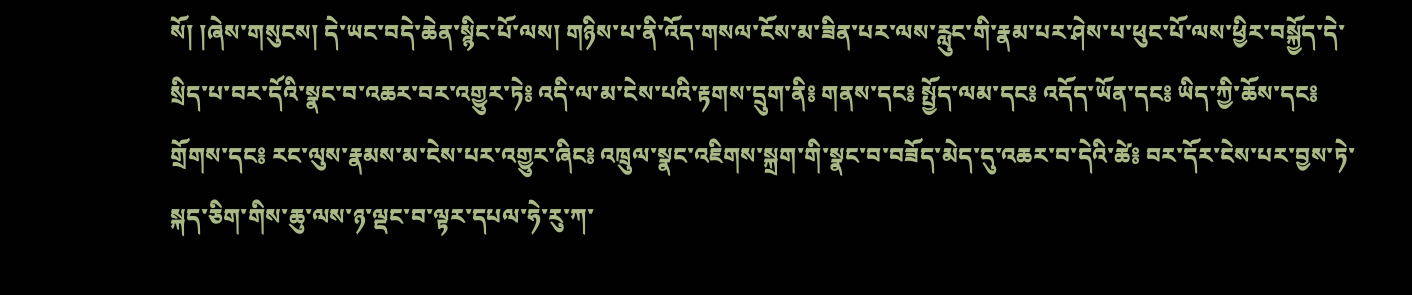སོ། །ཞེས་གསུངས། དེ་ཡང་བདེ་ཆེན་སྙིང་པོ་ལས། གཉིས་པ་ནི་འོད་གསལ་ངོས་མ་ཟིན་པར་ལས་རླུང་གི་རྣམ་པར་ཤེས་པ་ཕུང་པོ་ལས་ཕྱིར་བསྐྱོད་དེ་སྲིད་པ་བར་དོའི་སྣང་བ་འཆར་བར་འགྱུར་ཏེ༔ འདི་ལ་མ་ངེས་པའི་རྟགས་དྲུག་ནི༔ གནས་དང༔ སྤྱོད་ལམ་དང༔ འདོད་ཡོན་དང༔ ཡིད་ཀྱི་ཆོས་དང༔ གྲོགས་དང༔ རང་ལུས་རྣམས་མ་ངེས་པར་འགྱུར་ཞིང༔ འཁྲུལ་སྣང་འཇིགས་སྐྲག་གི་སྣང་བ་བཟོད་མེད་དུ་འཆར་བ་དེའི་ཚེ༔ བར་དོར་ངེས་པར་བྱས་ཏེ་སྐད་ཅིག་གིས་ཆུ་ལས་ཉ་ལྡང་བ་ལྟར་དཔལ་ཧེ་རུ་ཀ་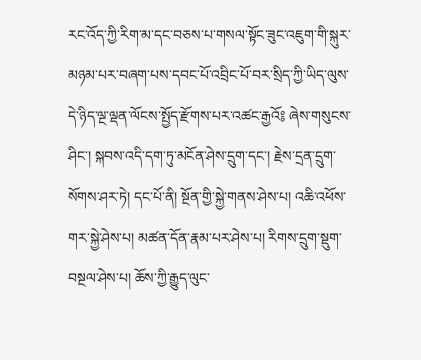རང་འོད་ཀྱི་རིག་མ་དང་བཅས་པ་གསལ་སྟོང་ཟུང་འཇུག་གི་སྐུར་མཉམ་པར་བཞག་པས་དབང་པོ་འབྲིང་པོ་བར་སྲིད་ཀྱི་ཡིད་ལུས་དེ་ཉིད་ལྔ་ལྡན་ལོངས་སྤྱོད་རྫོགས་པར་འཚང་རྒྱའོ༔ ཞེས་གསུངས་ཤིང་། སྐབས་འདི་དག་ཏུ་མངོན་ཤེས་དྲུག་དང་། རྗེས་དྲན་དྲུག་སོགས་ཤར་ཏེ། དང་པོ་ནི། སྔོན་གྱི་སྐྱེ་གནས་ཤེས་པ། འཆི་འཕོས་གར་སྐྱེ་ཤེས་པ། མཚན་དོན་རྣམ་པར་ཤེས་པ། རིགས་དྲུག་སྡུག་བསྔལ་ཤེས་པ། ཆོས་ཀྱི་རྒྱུད་ལུང་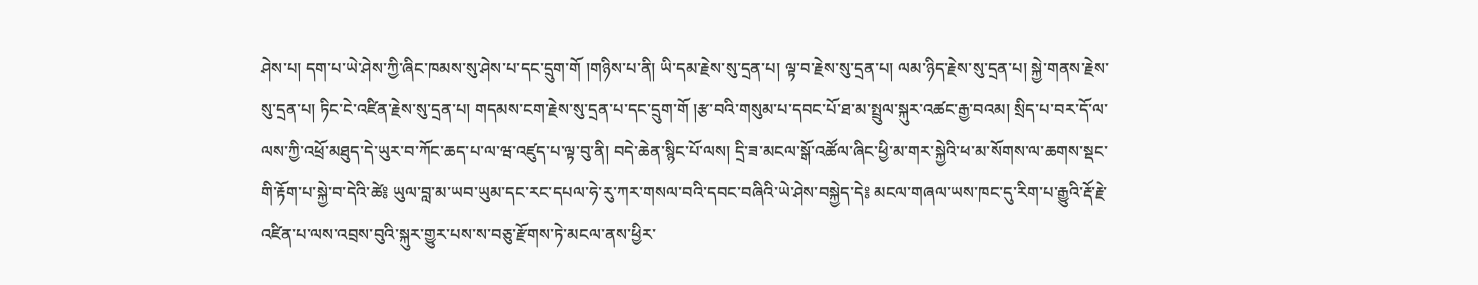ཤེས་པ། དག་པ་ཡེ་ཤེས་ཀྱི་ཞིང་ཁམས་སུ་ཤེས་པ་དང་དྲུག་གོ །གཉིས་པ་ནི། ཡི་དམ་རྗེས་སུ་དྲན་པ། ལྟ་བ་རྗེས་སུ་དྲན་པ། ལམ་ཉིད་རྗེས་སུ་དྲན་པ། སྐྱེ་གནས་རྗེས་སུ་དྲན་པ། ཏིང་ངེ་འཛིན་རྗེས་སུ་དྲན་པ། གདམས་ངག་རྗེས་སུ་དྲན་པ་དང་དྲུག་གོ །རྩ་བའི་གསུམ་པ་དབང་པོ་ཐ་མ་སྤྲུལ་སྐུར་འཚང་རྒྱ་བའམ། སྲིད་པ་བར་དོ་ལ་ལས་ཀྱི་འཕྲོ་མཐུད་དེ་ཡུར་བ་ཀོང་ཆད་པ་ལ་ཝ་འཛུད་པ་ལྟ་བུ་ནི། བདེ་ཆེན་སྙིང་པོ་ལས། དྲི་ཟ་མངལ་སྒོ་འཚོལ་ཞིང་ཕྱི་མ་གར་སྐྱེའི་ཕ་མ་སོགས་ལ་ཆགས་སྡང་གི་རྟོག་པ་སྐྱེ་བ་དེའི་ཚེ༔ ཡུལ་བླ་མ་ཡབ་ཡུམ་དང་རང་དཔལ་ཧེ་རུ་ཀར་གསལ་བའི་དབང་བཞིའི་ཡེ་ཤེས་བསྐྱེད་དེ༔ མངལ་གཞལ་ཡས་ཁང་དུ་རིག་པ་རྒྱུའི་རྡོ་རྗེ་འཛིན་པ་ལས་འབྲས་བུའི་སྐུར་གྱུར་པས་ས་བཅུ་རྫོགས་ཏེ་མངལ་ནས་ཕྱིར་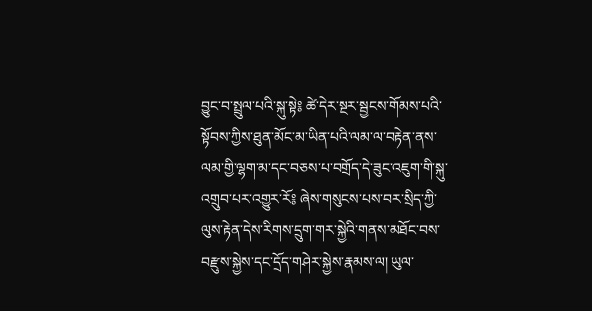བྱུང་བ་སྤྲུལ་པའི་སྐུ་སྟེ༔ ཚེ་དེར་སྔར་སྦྱངས་གོམས་པའི་སྟོབས་ཀྱིས་ཐུན་མོང་མ་ཡིན་པའི་ལམ་ལ་བརྟེན་ནས་ལམ་གྱི་ལྷག་མ་དང་བཅས་པ་བགྲོད་དེ་ཟུང་འཇུག་གི་སྐུ་འགྲུབ་པར་འགྱུར་རོ༔ ཞེས་གསུངས་པས་བར་སྲིད་ཀྱི་ལུས་རྟེན་དེས་རིགས་དྲུག་གར་སྐྱེའི་གནས་མཐོང་བས་བརྫུས་སྐྱེས་དང་དྲོད་གཤེར་སྐྱེས་རྣམས་ལ། ཡུལ་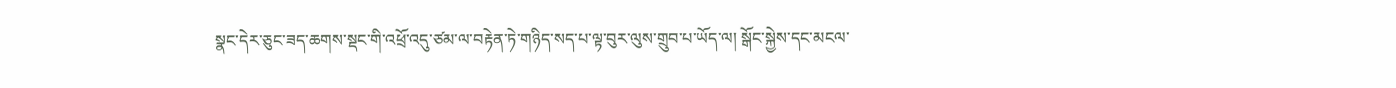སྣང་དེར་ཅུང་ཟད་ཆགས་སྡང་གི་འཕྲོ་འདུ་ཙམ་ལ་བརྟེན་ཏེ་གཉིད་སད་པ་ལྟ་བུར་ལུས་གྲུབ་པ་ཡོད་ལ། སྒོང་སྐྱེས་དང་མངལ་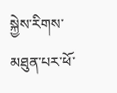སྐྱེས་རིགས་མཐུན་པར་ཕོ་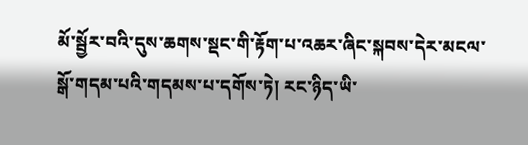མོ་སྦྱོར་བའི་དུས་ཆགས་སྡང་གི་རྟོག་པ་འཆར་ཞིང་སྐབས་དེར་མངལ་སྒོ་གདམ་པའི་གདམས་པ་དགོས་ཏེ། རང་ཉིད་ཡི་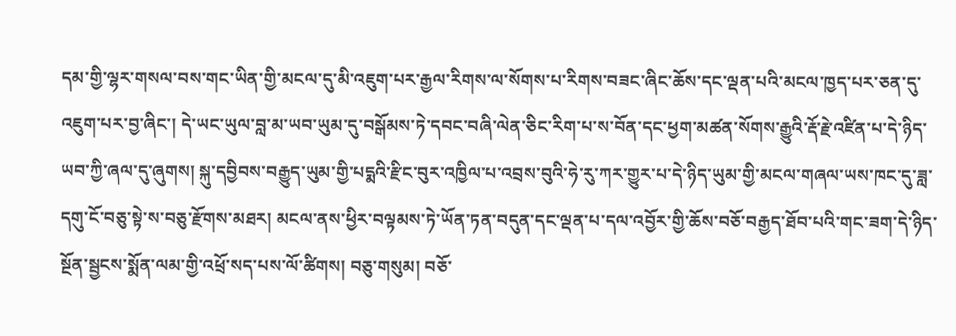དམ་གྱི་ལྷར་གསལ་བས་གང་ཡིན་གྱི་མངལ་དུ་མི་འཇུག་པར་རྒྱལ་རིགས་ལ་སོགས་པ་རིགས་བཟང་ཞིང་ཆོས་དང་ལྡན་པའི་མངལ་ཁྱད་པར་ཅན་དུ་འཇུག་པར་བྱ་ཞིང་། དེ་ཡང་ཡུལ་བླ་མ་ཡབ་ཡུམ་དུ་བསྒོམས་ཏེ་དབང་བཞི་ལེན་ཅིང་རིག་པ་ས་བོན་དང་ཕྱག་མཚན་སོགས་རྒྱུའི་རྡོ་རྗེ་འཛིན་པ་དེ་ཉིད་ཡབ་ཀྱི་ཞལ་དུ་ཞུགས། སྐུ་དབྱིབས་བརྒྱུད་ཡུམ་གྱི་པདྨའི་རྫིང་བུར་འཁྱིལ་པ་འབྲས་བུའི་ཧེ་རུ་ཀར་གྱུར་པ་དེ་ཉིད་ཡུམ་གྱི་མངལ་གཞལ་ཡས་ཁང་དུ་ཟླ་དགུ་ངོ་བཅུ་སྟེ་ས་བཅུ་རྫོགས་མཐར། མངལ་ནས་ཕྱིར་བལྟམས་ཏེ་ཡོན་ཏན་བདུན་དང་ལྡན་པ་དལ་འབྱོར་གྱི་ཆོས་བཅོ་བརྒྱད་ཐོབ་པའི་གང་ཟག་དེ་ཉིད་སྔོན་སྦྱངས་སྨོན་ལམ་གྱི་འཕྲོ་སད་པས་ལོ་ཚིགས། བཅུ་གསུམ། བཅོ་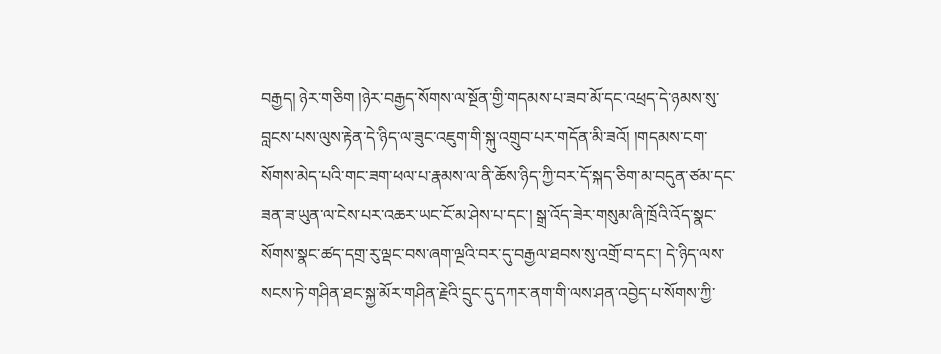བརྒྱད། ཉེར་གཅིག །ཉེར་བརྒྱད་སོགས་ལ་སྔོན་གྱི་གདམས་པ་ཟབ་མོ་དང་འཕྲད་དེ་ཉམས་སུ་བླངས་པས་ལུས་རྟེན་དེ་ཉིད་ལ་ཟུང་འཇུག་གི་སྐུ་འགྲུབ་པར་གདོན་མི་ཟའོ། །གདམས་ངག་སོགས་མེད་པའི་གང་ཟག་ཕལ་པ་རྣམས་ལ་ནི་ཆོས་ཉིད་ཀྱི་བར་དོ་སྐད་ཅིག་མ་བདུན་ཙམ་དང་ཟན་ཟ་ཡུན་ལ་ངེས་པར་འཆར་ཡང་ངོ་མ་ཤེས་པ་དང་། སྒྲ་འོད་ཟེར་གསུམ་ཞི་ཁྲོའི་འོད་སྣང་སོགས་སྣང་ཚད་དགྲ་རུ་ལྡང་བས་ཞག་ལྔའི་བར་དུ་བརྒྱལ་ཐབས་སུ་འགྲོ་བ་དང་། དེ་ཉིད་ལས་སངས་ཏེ་གཤིན་ཐང་སྐྱ་མོར་གཤིན་རྗེའི་དྲུང་དུ་དཀར་ནག་གི་ལས་ཤན་འབྱེད་པ་སོགས་ཀྱི་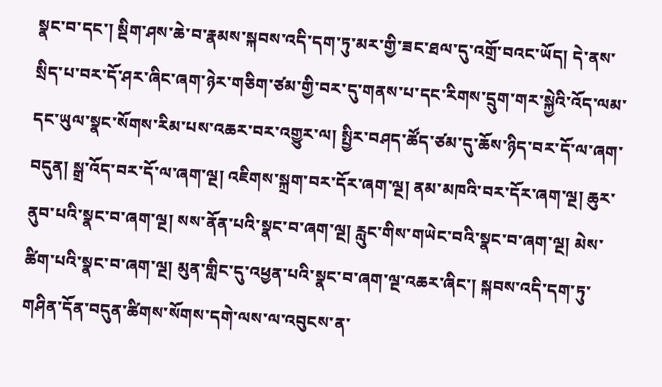སྣང་བ་དང་། སྡིག་ཤས་ཆེ་བ་རྣམས་སྐབས་འདི་དག་ཏུ་མར་གྱི་ཟང་ཐལ་དུ་འགྲོ་བའང་ཡོད། དེ་ནས་སྲིད་པ་བར་དོ་ཤར་ཞིང་ཞག་ཉེར་གཅིག་ཙམ་གྱི་བར་དུ་གནས་པ་དང་རིགས་དྲུག་གར་སྐྱེའི་འོད་ལམ་དང་ཡུལ་སྣང་སོགས་རིམ་པས་འཆར་བར་འགྱུར་ལ། སྤྱིར་བཤད་ཚོད་ཙམ་དུ་ཆོས་ཉིད་བར་དོ་ལ་ཞག་བདུན། སྒྲ་འོད་བར་དོ་ལ་ཞག་ལྔ། འཇིགས་སྐྲག་བར་དོར་ཞག་ལྔ། ནམ་མཁའི་བར་དོར་ཞག་ལྔ། ཆུར་ནུབ་པའི་སྣང་བ་ཞག་ལྔ། སས་ནོན་པའི་སྣང་བ་ཞག་ལྔ། རླུང་གིས་གཡེང་བའི་སྣང་བ་ཞག་ལྔ། མེས་ཚིག་པའི་སྣང་བ་ཞག་ལྔ། མུན་གླིང་དུ་འཕྱན་པའི་སྣང་བ་ཞག་ལྔ་འཆར་ཞིང་། སྐབས་འདི་དག་ཏུ་གཤིན་དོན་བདུན་ཚིགས་སོགས་དགེ་ལས་ལ་འབུངས་ན་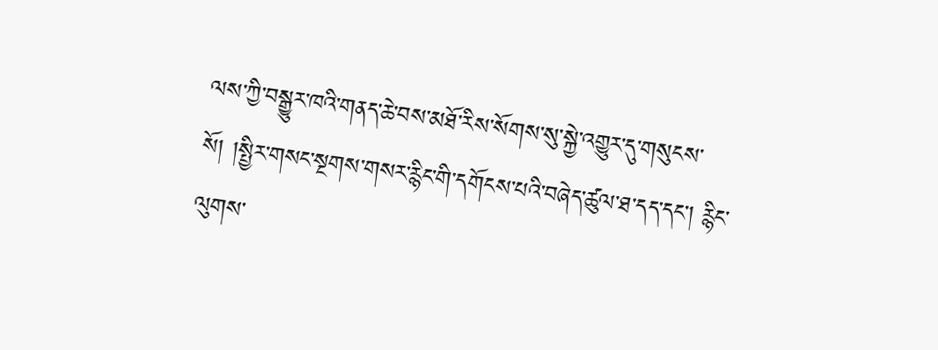ལས་ཀྱི་བསྒྱུར་ཁའི་གནད་ཆེ་བས་མཐོ་རིས་སོགས་སུ་སྐྱེ་འགྱུར་དུ་གསུངས་སོ། །སྤྱིར་གསང་སྔགས་གསར་རྙིང་གི་དགོངས་པའི་བཞེད་ཚུལ་ཐ་དད་དང་། རྙིང་ལུགས་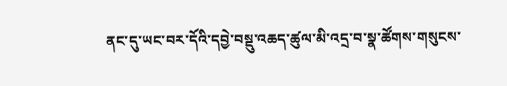ནང་དུ་ཡང་བར་དོའི་དབྱེ་བསྡུ་འཆད་ཚུལ་མི་འདྲ་བ་སྣ་ཚོགས་གསུངས་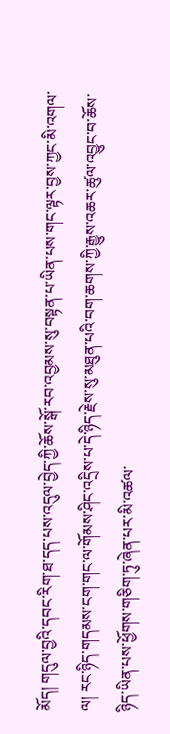མོད། གདུལ་བྱའི་དབང་རིག་ཐ་དད་པས་འདུལ་བྱེད་ཀྱི་ཆོས་སྒོ་རབ་འབྱམས་སུ་བསྟན་པ་ཡིན་པས་གང་ལྟར་བྱས་ཀྱང་མི་འགལ་ལ། རང་ཉིད་གདམས་ངག་གང་ལ་གོམས་ཤིང་འདྲིས་པ་དེ་ཉིད་རྗེས་སུ་མཐུན་པའི་བག་ཆགས་ཀྱི་རྒྱུས་འཆར་ཚུལ་འབྱུང་བ་ཆོས་ཉིད་ཡིན་པས་ཕྱོགས་གཅིག་ཏུ་ཞེན་པར་མི་འཚལ་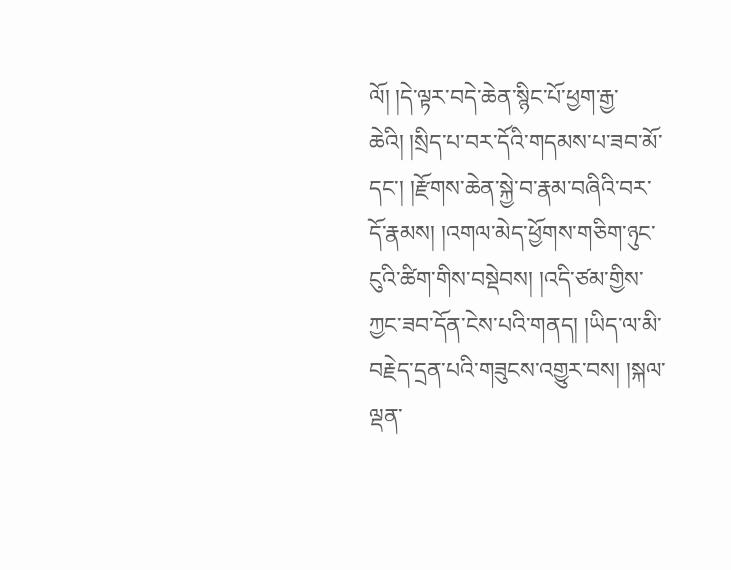ལོ། །དེ་ལྟར་བདེ་ཆེན་སྙིང་པོ་ཕྱག་རྒྱ་ཆེའི། །སྲིད་པ་བར་དོའི་གདམས་པ་ཟབ་མོ་དང་། །རྫོགས་ཆེན་སྐྱེ་བ་རྣམ་བཞིའི་བར་དོ་རྣམས། །འགལ་མེད་ཕྱོགས་གཅིག་ཉུང་ངུའི་ཚིག་གིས་བསྡེབས། །འདི་ཙམ་གྱིས་ཀྱང་ཟབ་དོན་ངེས་པའི་གནད། །ཡིད་ལ་མི་བརྗེད་དྲན་པའི་གཟུངས་འགྱུར་བས། །སྐལ་ལྡན་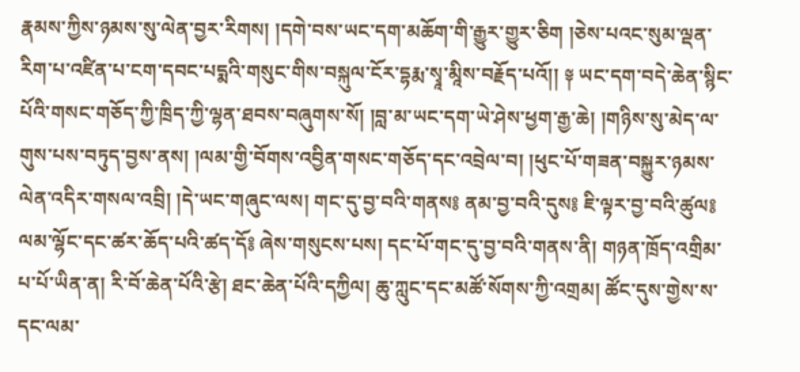རྣམས་ཀྱིས་ཉམས་སུ་ལེན་བྱར་རིགས། །དགེ་བས་ཡང་དག་མཆོག་གི་རྒྱུར་གྱུར་ཅིག །ཅེས་པའང་སུམ་ལྡན་རིག་པ་འཛིན་པ་ངག་དབང་པདྨའི་གསུང་གིས་བསྐུལ་ངོར་དྷརྨ་སྭཱ་མཱིས་བརྗོད་པའོ།། ༈ ཡང་དག་བདེ་ཆེན་སྙིང་པོའི་གསང་གཅོད་ཀྱི་ཁྲིད་ཀྱི་ལྷན་ཐབས་བཞུགས་སོ། །བླ་མ་ཡང་དག་ཡེ་ཤེས་ཕྱག་རྒྱ་ཆེ། །གཉིས་སུ་མེད་ལ་གུས་པས་བཏུད་བྱས་ནས། །ལམ་གྱི་བོགས་འབྱིན་གསང་གཅོད་དང་འབྲེལ་བ། །ཕུང་པོ་གཟན་བསྐྱུར་ཉམས་ལེན་འདིར་གསལ་འབྲི། །དེ་ཡང་གཞུང་ལས། གང་དུ་བྱ་བའི་གནས༔ ནམ་བྱ་བའི་དུས༔ ཇི་ལྟར་བྱ་བའི་ཚུལ༔ ལམ་ལྷོང་དང་ཚར་ཆོད་པའི་ཚད་དོ༔ ཞེས་གསུངས་པས། དང་པོ་གང་དུ་བྱ་བའི་གནས་ནི། གཉན་ཁྲོད་འགྲིམ་པ་པོ་ཡིན་ན། རི་བོ་ཆེན་པོའི་རྩེ། ཐང་ཆེན་པོའི་དཀྱིལ། ཆུ་ཀླུང་དང་མཚོ་སོགས་ཀྱི་འགྲམ། ཚོང་དུས་གྱེས་ས་དང་ལམ་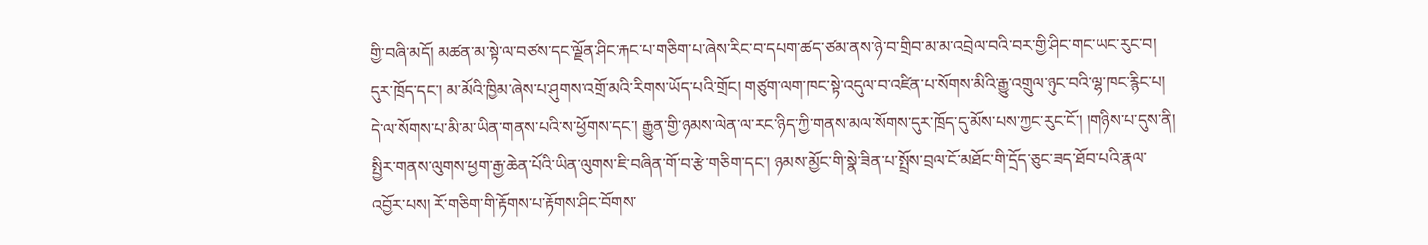གྱི་བཞི་མདོ། མཚན་མ་སྟེ་ལ་བཙས་དང་ལྗོན་ཤིང་རྐང་པ་གཅིག་པ་ཞེས་རིང་བ་དཔག་ཚད་ཙམ་ནས་ཉེ་བ་གྲིབ་མ་མ་འབྲེལ་བའི་བར་གྱི་ཤིང་གང་ཡང་རུང་བ། དུར་ཁྲོད་དང་། མ་མོའི་ཁྱིམ་ཞེས་པ་ཤུགས་འགྲོ་མའི་རིགས་ཡོད་པའི་གྲོང། གཙུག་ལག་ཁང་སྟེ་འདུལ་བ་འཛིན་པ་སོགས་མིའི་རྒྱུ་འགྲུལ་ཉུང་བའི་ལྷ་ཁང་རྙིང་པ། དེ་ལ་སོགས་པ་མི་མ་ཡིན་གནས་པའི་ས་ཕྱོགས་དང་། རྒྱུན་གྱི་ཉམས་ལེན་ལ་རང་ཉིད་ཀྱི་གནས་མལ་སོགས་དུར་ཁྲོད་དུ་མོས་པས་ཀྱང་རུང་ངོ་། །གཉིས་པ་དུས་ནི། སྤྱིར་གནས་ལུགས་ཕྱག་རྒྱ་ཆེན་པོའི་ཡིན་ལུགས་ཇི་བཞིན་གོ་བ་རྩེ་གཅིག་དང་། ཉམས་མྱོང་གི་སྣེ་ཟིན་པ་སྤྲོས་བྲལ་ངོ་མཐོང་གི་དྲོད་ཅུང་ཟད་ཐོབ་པའི་རྣལ་འབྱོར་པས། རོ་གཅིག་གི་རྟོགས་པ་རྟོགས་ཤིང་བོགས་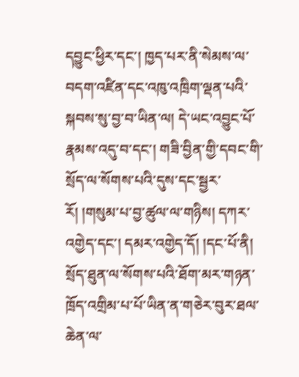དབྱུང་ཕྱིར་དང་། ཁྱད་པར་ནི་སེམས་ལ་བདག་འཛིན་དང་འཁུ་འཁྲིག་ལྡན་པའི་སྐབས་སུ་བྱ་བ་ཡིན་ལ། དེ་ཡང་འབྱུང་པོ་རྣམས་འདུ་བ་དང་། གཟི་བྱིན་གྱི་དབང་གི་སྲོད་ལ་སོགས་པའི་དུས་དང་སྦྱར་རོ། །གསུམ་པ་བྱ་ཚུལ་ལ་གཉིས། དཀར་འགྱེད་དང་། དམར་འགྱེད་དོ། །དང་པོ་ནི། སྲོད་ཐུན་ལ་སོགས་པའི་ཐོག་མར་གཉན་ཁྲོད་འགྲིམ་པ་པོ་ཡིན་ན་གཅེར་བུར་ཐལ་ཆེན་ལ་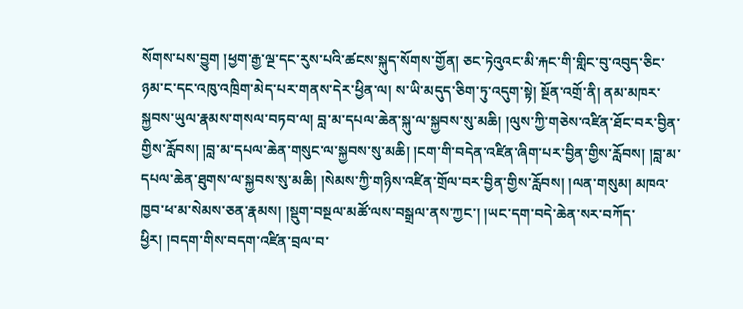སོགས་པས་བྱུག །ཕྱག་རྒྱ་ལྔ་དང་རུས་པའི་ཚངས་སྐུད་སོགས་གྱོན། ཅང་ཏེའུའང་མི་རྐང་གི་གླིང་བུ་འབུད་ཅིང་ཉམ་ང་དང་འཁུ་འཁྲིག་མེད་པར་གནས་དེར་ཕྱིན་ལ། ས་ཡི་མདུད་ཅིག་ཏུ་འདུག་སྟེ། སྔོན་འགྲོ་ནི། ནམ་མཁར་སྐྱབས་ཡུལ་རྣམས་གསལ་བཏབ་ལ། བླ་མ་དཔལ་ཆེན་སྐུ་ལ་སྐྱབས་སུ་མཆི། །ལུས་ཀྱི་གཅེས་འཛིན་ཐོང་བར་བྱིན་གྱིས་རློབས། །བླ་མ་དཔལ་ཆེན་གསུང་ལ་སྐྱབས་སུ་མཆི། །ངག་གི་བདེན་འཛིན་ཞིག་པར་བྱིན་གྱིས་རློབས། །བླ་མ་དཔལ་ཆེན་ཐུགས་ལ་སྐྱབས་སུ་མཆི། །སེམས་ཀྱི་གཉིས་འཛིན་གྲོལ་བར་བྱིན་གྱིས་རློབས། །ལན་གསུམ། མཁའ་ཁྱབ་ཕ་མ་སེམས་ཅན་རྣམས། །སྡུག་བསྔལ་མཚོ་ལས་བསྒྲལ་ནས་ཀྱང་། །ཡང་དག་བདེ་ཆེན་སར་བཀོད་ཕྱིར། །བདག་གིས་བདག་འཛིན་བྲལ་བ་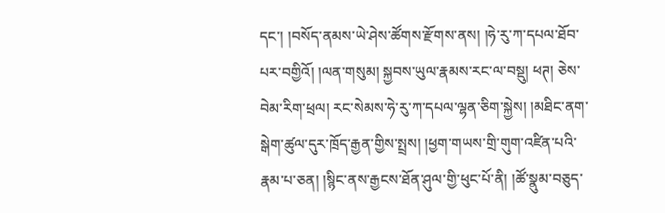དང་། །བསོད་ནམས་ཡེ་ཤེས་ཚོགས་རྫོགས་ནས། །ཧེ་རུ་ཀ་དཔལ་ཐོབ་པར་བགྱིའོ། །ལན་གསུམ། སྐྱབས་ཡུལ་རྣམས་རང་ལ་བསྡུ། ཕཊ། ཅེས་བེམ་རིག་ཕྲལ། རང་སེམས་ཧེ་རུ་ཀ་དཔལ་ལྷན་ཅིག་སྐྱེས། །མཐིང་ནག་སྒེག་ཚུལ་དུར་ཁྲོད་རྒྱན་གྱིས་སྤྲས། །ཕྱག་གཡས་གྲི་གུག་འཛིན་པའི་རྣམ་པ་ཅན། །སྙིང་ནས་རྒྱངས་ཐོན་ཤུལ་གྱི་ཕུང་པོ་ནི། །ཚོ་སྣུམ་བཅུད་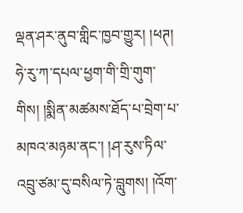ལྡན་ཤར་ནུབ་གླིང་ཁྱབ་གྱུར། །ཕཊ། ཧེ་རུ་ཀ་དཔལ་ཕྱག་གི་གྲི་གུག་གིས། །སྨིན་མཚམས་ཐོད་པ་བྲེག་པ་མཁའ་མཉམ་ནང་། །ཤ་རུས་ཏིལ་འབྲུ་ཙམ་དུ་བསིལ་ཏེ་བླུགས། །འོག་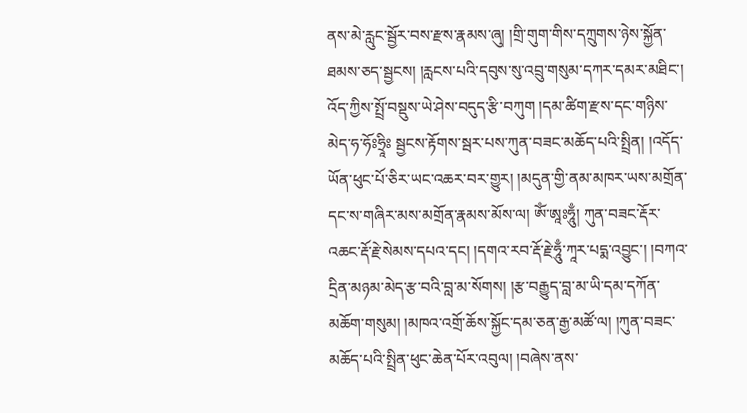ནས་མེ་རླུང་སྦྱོར་བས་རྫས་རྣམས་ཞུ། །གྲི་གུག་གིས་དཀྲུགས་ཉེས་སྐྱོན་ཐམས་ཅད་སྦྱངས། །རླངས་པའི་དབུས་སུ་འབྲུ་གསུམ་དཀར་དམར་མཐིང་། འོད་ཀྱིས་སྤྲོ་བསྡུས་ཡེ་ཤེས་བདུད་རྩི་བཀུག །དམ་ཚིག་རྫས་དང་གཉིས་མེད་ཧ་ཧོཿཧྲཱིཿ སྦྱངས་རྟོགས་སྦར་པས་ཀུན་བཟང་མཆོད་པའི་སྤྲིན། །འདོད་ཡོན་ཕུང་པོ་ཅིར་ཡང་འཆར་བར་གྱུར། །མདུན་གྱི་ནམ་མཁར་ཡས་མགྲོན་དང་ས་གཞིར་མས་མགྲོན་རྣམས་མོས་ལ། ཨོཾ་ཨཱཿཧཱུྃ། ཀུན་བཟང་རྡོར་འཆང་རྡོ་རྗེ་སེམས་དཔའ་དང། །དགའ་རབ་རྡོ་རྗེ་ཧཱུྃ་ཀཱར་པདྨ་འབྱུང་། །བཀའ་དྲིན་མཉམ་མེད་རྩ་བའི་བླ་མ་སོགས། །རྩ་བརྒྱུད་བླ་མ་ཡི་དམ་དཀོན་མཆོག་གསུམ། །མཁའ་འགྲོ་ཆོས་སྐྱོང་དམ་ཅན་རྒྱ་མཚོ་ལ། །ཀུན་བཟང་མཆོད་པའི་སྤྲིན་ཕུང་ཆེན་པོར་འབུལ། །བཞེས་ནས་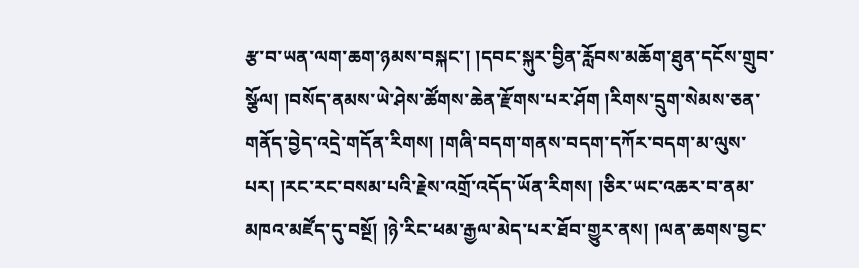རྩ་བ་ཡན་ལག་ཆག་ཉམས་བསྐང་། །དབང་སྐུར་བྱིན་རློབས་མཆོག་ཐུན་དངོས་གྲུབ་སྩོལ། །བསོད་ནམས་ཡེ་ཤེས་ཚོགས་ཆེན་རྫོགས་པར་ཤོག །རིགས་དྲུག་སེམས་ཅན་གནོད་བྱེད་འདྲེ་གདོན་རིགས། །གཞི་བདག་གནས་བདག་དཀོར་བདག་མ་ལུས་པར། །རང་རང་བསམ་པའི་རྗེས་འགྲོ་འདོད་ཡོན་རིགས། །ཅིར་ཡང་འཆར་བ་ནམ་མཁའ་མཛོད་དུ་བསྔོ། །ཉེ་རིང་ཕམ་རྒྱལ་མེད་པར་ཐོབ་གྱུར་ནས། །ལན་ཆགས་བྱང་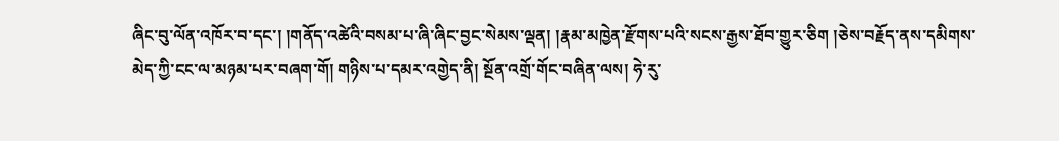ཞིང་བུ་ལོན་འཁོར་བ་དང་། །གནོད་འཚེའི་བསམ་པ་ཞི་ཞིང་བྱང་སེམས་ལྡན། །རྣམ་མཁྱེན་རྫོགས་པའི་སངས་རྒྱས་ཐོབ་གྱུར་ཅིག །ཅེས་བརྗོད་ནས་དམིགས་མེད་ཀྱི་ངང་ལ་མཉམ་པར་བཞག་གོ། གཉིས་པ་དམར་འགྱེད་ནི། སྔོན་འགྲོ་གོང་བཞིན་ལས། ཧེ་རུ་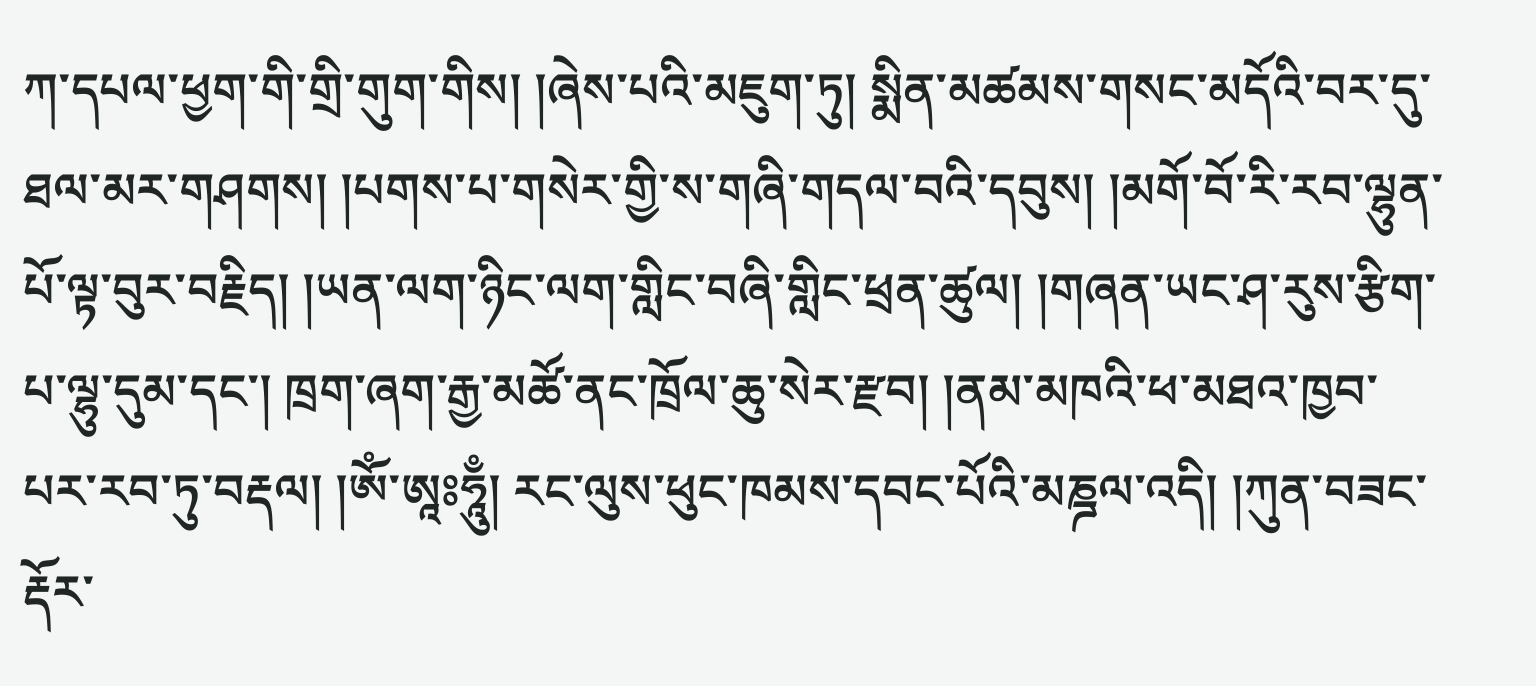ཀ་དཔལ་ཕྱག་གི་གྲི་གུག་གིས། །ཞེས་པའི་མཇུག་ཏུ། སྨིན་མཚམས་གསང་མདོའི་བར་དུ་ཐལ་མར་གཤགས། །པགས་པ་གསེར་གྱི་ས་གཞི་གདལ་བའི་དབུས། །མགོ་བོ་རི་རབ་ལྷུན་པོ་ལྟ་བུར་བརྗིད། །ཡན་ལག་ཉིང་ལག་གླིང་བཞི་གླིང་ཕྲན་ཚུལ། །གཞན་ཡང་ཤ་རུས་རྩིག་པ་ལྷུ་དུམ་དང་། ཁྲག་ཞག་རྒྱ་མཚོ་ནང་ཁྲོལ་ཆུ་སེར་རྫབ། །ནམ་མཁའི་ཕ་མཐའ་ཁྱབ་པར་རབ་ཏུ་བརྡལ། །ཨོཾ་ཨཱཿཧཱུྃ། རང་ལུས་ཕུང་ཁམས་དབང་པོའི་མཎྜལ་འདི། །ཀུན་བཟང་རྡོར་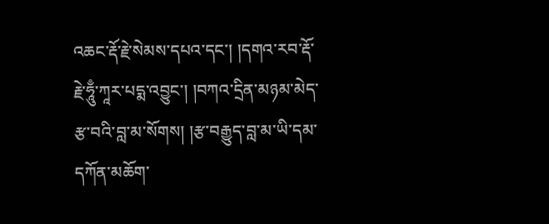འཆང་རྡོ་རྗེ་སེམས་དཔའ་དང་། །དགའ་རབ་རྡོ་རྗེ་ཧཱུྃ་ཀཱར་པདྨ་འབྱུང་། །བཀའ་དྲིན་མཉམ་མེད་རྩ་བའི་བླ་མ་སོགས། །རྩ་བརྒྱུད་བླ་མ་ཡི་དམ་དཀོན་མཆོག་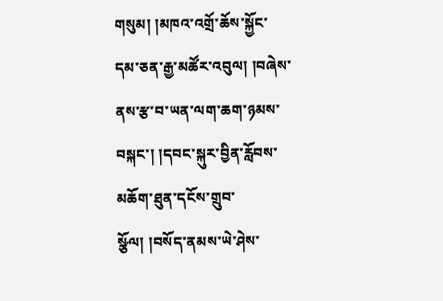གསུམ། །མཁའ་འགྲོ་ཆོས་སྐྱོང་དམ་ཅན་རྒྱ་མཚོར་འབུལ། །བཞེས་ནས་རྩ་བ་ཡན་ལག་ཆག་ཉམས་བསྐང་། །དབང་སྐུར་བྱིན་རློབས་མཆོག་ཐུན་དངོས་གྲུབ་སྩོལ། །བསོད་ནམས་ཡེ་ཤེས་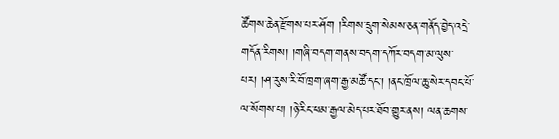ཚོགས་ཆེན་རྫོགས་པར་ཤོག །རིགས་དྲུག་སེམས་ཅན་གནོད་བྱེད་འདྲེ་གདོན་རིགས། །གཞི་བདག་གནས་བདག་དཀོར་བདག་མ་ལུས་པར། །ཤ་རུས་རི་བོ་ཁྲག་ཞག་རྒྱ་མཚོ་དང་། །ནང་ཁྲོལ་ཆུ་སེར་དབང་པོ་ལ་སོགས་པ། །ཉེ་རིང་ཕམ་རྒྱལ་མེད་པར་ཐོབ་གྱུར་ནས། ལན་ཆགས་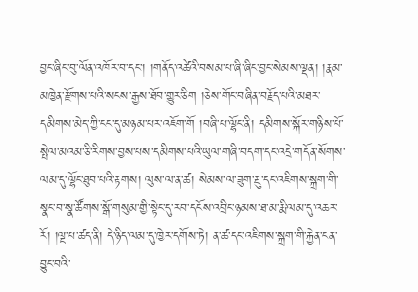བྱང་ཞིང་བུ་ལོན་འཁོར་བ་དང་། །གནོད་འཚེའི་བསམ་པ་ཞི་ཞིང་བྱང་སེམས་ལྡན། །རྣམ་མཁྱེན་རྫོགས་པའི་སངས་རྒྱས་ཐོབ་གྱུར་ཅིག །ཅེས་གོང་བཞིན་བརྗོད་པའི་མཐར་དམིགས་མེད་ཀྱི་ངང་དུ་མཉམ་པར་འཇོག་གོ །བཞི་པ་ལྷོང་ནི། དམིགས་སྐོར་གཉིས་པོ་སྤེལ་མའམ་ཅི་རིགས་བྱས་པས་དམིགས་པའི་ཡུལ་གཞི་བདག་དང་འདྲེ་གདོན་སོགས་ལམ་དུ་ལྷོང་ཐུབ་པའི་རྟགས། ལུས་ལ་ན་ཚ། སེམས་ལ་ཟུག་རྔུ་དང་འཇིགས་སྐྲག་གི་སྣང་བ་སྣ་ཚོགས་སྒོ་གསུམ་གྱི་སྟེང་དུ་རབ་དངོས་འབྲིང་ཉམས་ཐ་མ་རྨི་ལམ་དུ་འཆར་རོ། །ལྔ་པ་ཚད་ནི། དེ་ཉིད་ལམ་དུ་ཁྱེར་དགོས་ཏེ། ན་ཚ་དང་འཇིགས་སྐྲག་གི་རྐྱེན་ངན་བྱུང་བའི་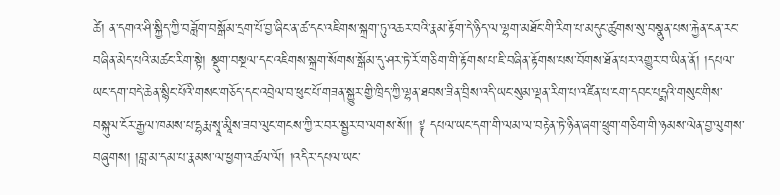ཚེ། ན་དགའ་ཤི་སྐྱིད་ཀྱི་བཟློག་བསྒོམ་དྲག་པོ་བྱ་ཞིང་ན་ཚ་དང་འཇིགས་སྐྲག་ཏུ་འཆར་བའི་རྣམ་རྟོག་དེ་ཉིད་ལ་ལྷག་མཐོང་གི་རིག་པ་མདུང་ཚུགས་སུ་བསྣུན་པས་རྐྱེན་ངན་རང་བཞིན་མེད་པའི་མཚང་རིག་སྟེ། སྡུག་བསྔལ་དང་འཇིགས་སྐྲག་སོགས་སྒོམ་དུ་ཤར་ཏེ་རོ་གཅིག་གི་རྟོགས་པ་ཇི་བཞིན་རྟོགས་པས་བོགས་ཐོན་པར་འགྱུར་བ་ཡིན་ནོ། །དཔལ་ཡང་དག་བདེ་ཆེན་སྙིང་པོའི་གསང་གཅོད་དང་འབྲེལ་བ་ཕུང་པོ་གཟན་སྐྱུར་གྱི་ཁྲིད་ཀྱི་ལྷན་ཐབས་ཟིན་བྲིས་འདི་ཡང་སུམ་ལྡན་རིག་པ་འཛིན་པ་ངག་དབང་པདྨའི་གསུང་གིས་བསྐུལ་ངོར་རྒྱལ་ཁམས་པ་དྷརྨ་སྭཱ་མཱིས་ཟབ་ལུང་གངས་ཀྱི་ར་བར་སྦྱར་བ་ལགས་སོ།། ༈ དཔལ་ཡང་དག་གི་ལམ་ལ་བརྟེན་ཏེ་ཉིན་ཞག་ཕྲུག་གཅིག་གི་ཉམས་ལེན་བྱ་ལུགས་བཞུགས། །བླ་མ་དམ་པ་རྣམས་ལ་ཕྱག་འཚལ་ལོ། །འདིར་དཔལ་ཡང་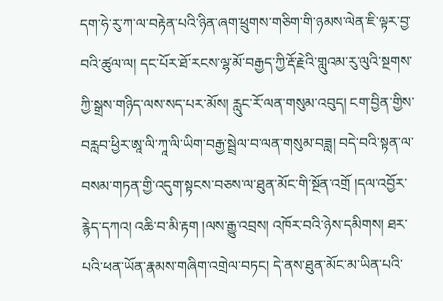དག་ཧེ་རུ་ཀ་ལ་བརྟེན་པའི་ཉིན་ཞག་ཕྲུགས་གཅིག་གི་ཉམས་ལེན་ཇི་ལྟར་བྱ་བའི་ཚུལ་ལ། དང་པོར་ཐོ་རངས་ལྷ་མོ་བརྒྱད་ཀྱི་རྡོ་རྗེའི་གླུའམ་རུ་ལུའི་སྔགས་ཀྱི་སྒྲས་གཉིད་ལས་སད་པར་མོས། རླུང་རོ་ལན་གསུམ་འབུད། ངག་བྱིན་གྱིས་བརླབ་ཕྱིར་ཨཱ་ལི་ཀཱ་ལི་ཡིག་བརྒྱ་སྦྲེལ་བ་ལན་གསུམ་བཟླ། བདེ་བའི་སྟན་ལ་བསམ་གཏན་གྱི་འདུག་སྟངས་བཅས་ལ་ཐུན་མོང་གི་སྔོན་འགྲོ །དལ་འབྱོར་རྙེད་དཀའ། འཆི་བ་མི་རྟག །ལས་རྒྱུ་འབྲས། འཁོར་བའི་ཉེས་དམིགས། ཐར་པའི་ཕན་ཡོན་རྣམས་གཞིག་འགྲེལ་བཏང། དེ་ནས་ཐུན་མོང་མ་ཡིན་པའི་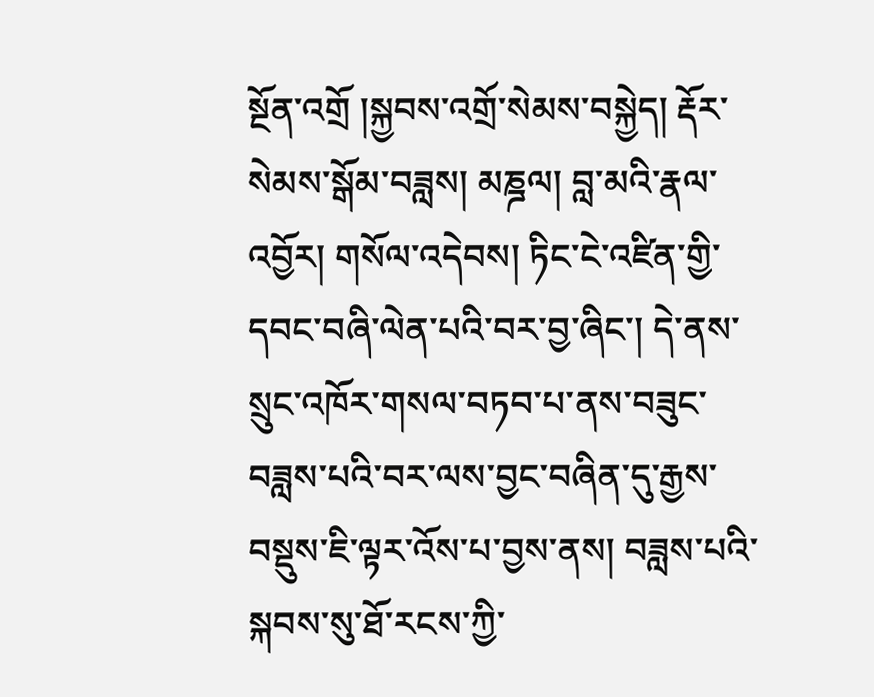སྔོན་འགྲོ །སྐྱབས་འགྲོ་སེམས་བསྐྱེད། རྡོར་སེམས་སྒོམ་བཟླས། མཎྜལ། བླ་མའི་རྣལ་འབྱོར། གསོལ་འདེབས། ཏིང་ངེ་འཛིན་གྱི་དབང་བཞི་ལེན་པའི་བར་བྱ་ཞིང་། དེ་ནས་སྲུང་འཁོར་གསལ་བཏབ་པ་ནས་བཟུང་བཟླས་པའི་བར་ལས་བྱང་བཞིན་དུ་རྒྱས་བསྡུས་ཇི་ལྟར་འོས་པ་བྱས་ནས། བཟླས་པའི་སྐབས་སུ་ཐོ་རངས་ཀྱི་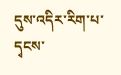དུས་འདིར་རིག་པ་དྭངས་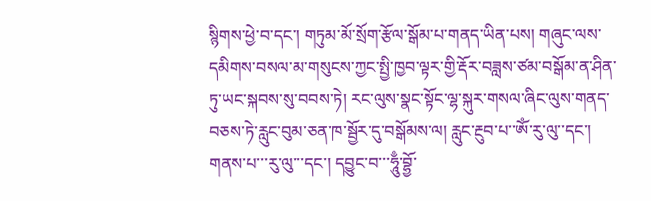སྙིགས་ཕྱེ་བ་དང་། གཏུམ་མོ་སྲོག་རྩོལ་སྒོམ་པ་གནད་ཡིན་པས། གཞུང་ལས་དམིགས་བསལ་མ་གསུངས་ཀྱང་སྤྱི་ཁྱབ་ལྟར་གྱི་རྡོར་བཟླས་ཙམ་བསྒོམ་ན་ཤིན་ཏུ་ཡང་སྐབས་སུ་བབས་ཏེ། རང་ལུས་སྣང་སྟོང་ལྷ་སྐུར་གསལ་ཞིང་ལུས་གནད་བཅས་ཏེ་རླུང་བུམ་ཅན་ཁ་སྦྱོར་དུ་བསྒོམས་ལ། རླུང་རྔུབ་པ་་ཨོཾ་རུ་ལུ་་དང་། གནས་པ་་་རུ་ལུ་་་དང་། དབྱུང་བ་་་ཧཱུྃ་བྷྱོ་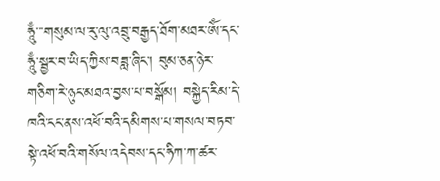ཧཱུྃ་་་གསུམ་ལ་རུ་ལུ་འབྲུ་བརྒྱད་ཐོག་མཐར་ཨོཾ་དང་ཧཱུྃ་སྦྱར་བ་ཡིད་ཀྱིས་བཟླ་ཞིང་། བུམ་ཅན་ཉེར་གཅིག་རེ་ཉུང་མཐའ་བྱས་པ་བསྒོམ། བསྐྱེད་རིམ་དེ་ཁའི་ངང་ནས་འཕོ་བའི་དམིགས་པ་གསལ་བཏབ་སྟེ་འཕོ་བའི་གསོལ་འདེབས་དང་ཧིཀ་ཀ་ཚར་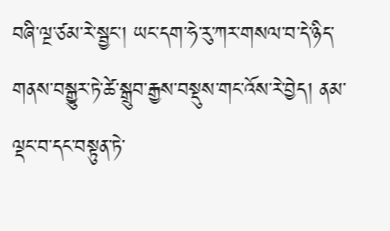བཞི་ལྔ་ཙམ་རེ་སྦྱང་། ཡང་དག་ཧེ་རུ་ཀར་གསལ་བ་དེ་ཉིད་གནས་བསྒྱུར་ཏེ་ཚེ་སྒྲུབ་རྒྱས་བསྡུས་གང་འོས་རེ་བྱེད། ནམ་ལྡང་བ་དང་བསྟུན་ཏེ་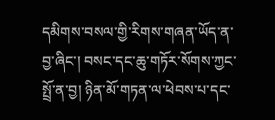དམིགས་བསལ་གྱི་རིགས་གཞན་ཡོད་ན་བྱ་ཞིང་། བསང་དང་ཆུ་གཏོར་སོགས་ཀྱང་སྤྲོ་ན་བྱ། ཉིན་མོ་གཏན་ལ་ཕེབས་པ་དང་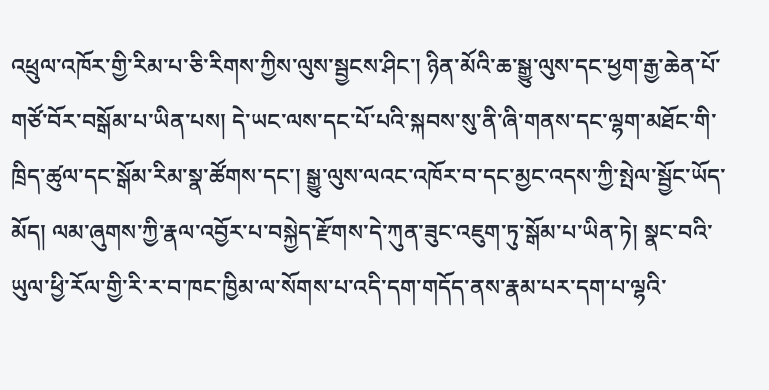འཕྲུལ་འཁོར་གྱི་རིམ་པ་ཅི་རིགས་ཀྱིས་ལུས་སྦྱངས་ཤིང་། ཉིན་མོའི་ཆ་སྒྱུ་ལུས་དང་ཕྱག་རྒྱ་ཆེན་པོ་གཙོ་བོར་བསྒོམ་པ་ཡིན་པས། དེ་ཡང་ལས་དང་པོ་པའི་སྐབས་སུ་ནི་ཞི་གནས་དང་ལྷག་མཐོང་གི་ཁྲིད་ཚུལ་དང་སྒོམ་རིམ་སྣ་ཚོགས་དང་། སྒྱུ་ལུས་ལའང་འཁོར་བ་དང་མྱང་འདས་ཀྱི་སྤེལ་སྦྱོང་ཡོད་མོད། ལམ་ཞུགས་ཀྱི་རྣལ་འབྱོར་པ་བསྐྱེད་རྫོགས་དེ་ཀུན་ཟུང་འཇུག་ཏུ་སྒོམ་པ་ཡིན་ཏེ། སྣང་བའི་ཡུལ་ཕྱི་རོལ་གྱི་རི་ར་བ་ཁང་ཁྱིམ་ལ་སོགས་པ་འདི་དག་གདོད་ནས་རྣམ་པར་དག་པ་ལྷའི་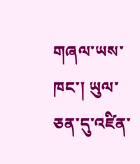གཞལ་ཡས་ཁང་། ཡུལ་ཅན་དུ་འཛིན་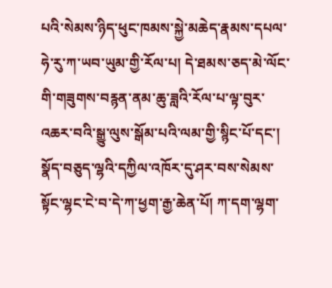པའི་སེམས་ཉིད་ཕུང་ཁམས་སྐྱེ་མཆེད་རྣམས་དཔལ་ཧེ་རུ་ཀ་ཡབ་ཡུམ་གྱི་རོལ་པ། དེ་ཐམས་ཅད་མེ་ལོང་གི་གཟུགས་བརྙན་ནམ་ཆུ་ཟླའི་རོལ་པ་ལྟ་བུར་འཆར་བའི་སྒྱུ་ལུས་སྒོམ་པའི་ལམ་གྱི་སྙིང་པོ་དང་། སྣོད་བཅུད་ལྷའི་དཀྱིལ་འཁོར་དུ་ཤར་བས་སེམས་སྟོང་ལྷང་ངེ་བ་དེ་ཀ་ཕྱག་རྒྱ་ཆེན་པོ། ཀ་དག་ལྷག་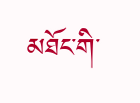མཐོང་གི་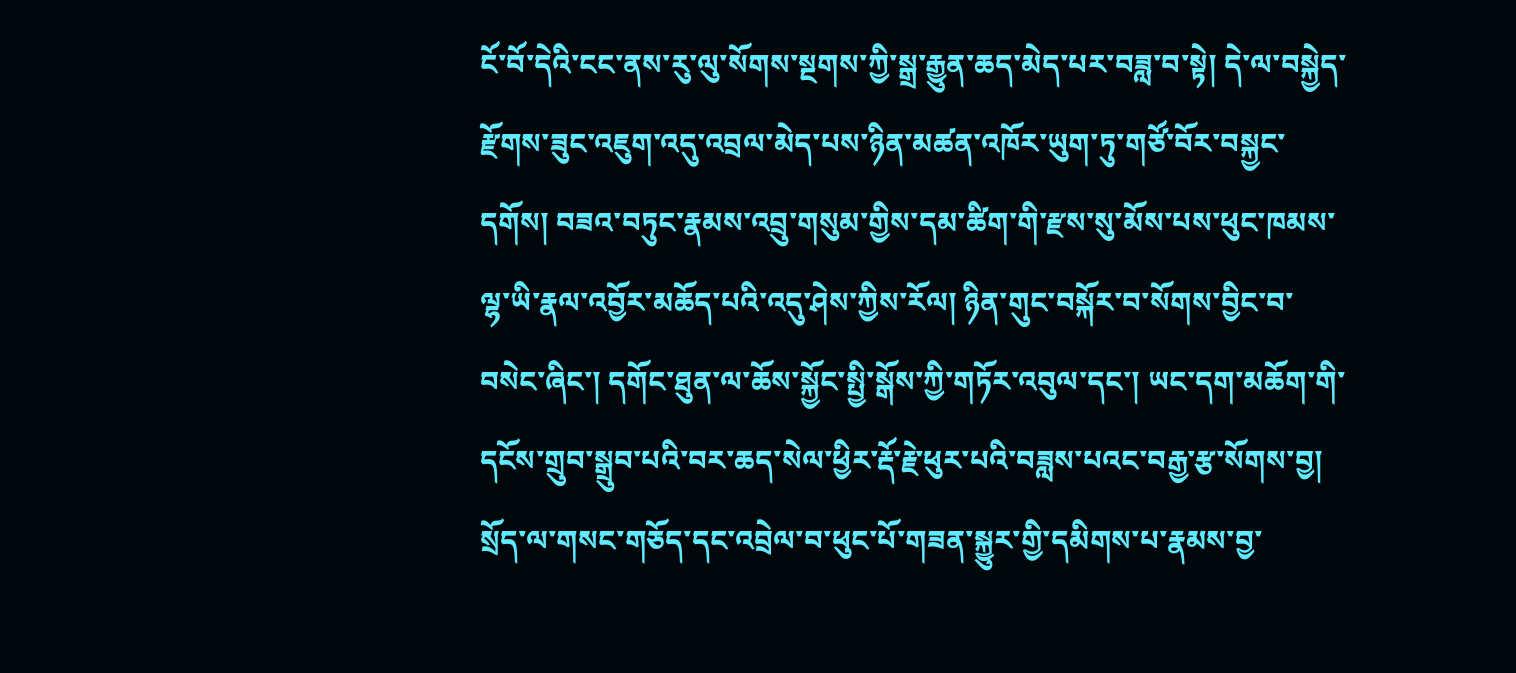ངོ་བོ་དེའི་ངང་ནས་རུ་ལུ་སོགས་སྔགས་ཀྱི་སྒྲ་རྒྱུན་ཆད་མེད་པར་བཟླ་བ་སྟེ། དེ་ལ་བསྐྱེད་རྫོགས་ཟུང་འཇུག་འདུ་འབྲལ་མེད་པས་ཉིན་མཚན་འཁོར་ཡུག་ཏུ་གཙོ་བོར་བསྐྱང་དགོས། བཟའ་བཏུང་རྣམས་འབྲུ་གསུམ་གྱིས་དམ་ཚིག་གི་རྫས་སུ་མོས་པས་ཕུང་ཁམས་ལྷ་ཡི་རྣལ་འབྱོར་མཆོད་པའི་འདུ་ཤེས་ཀྱིས་རོལ། ཉིན་གུང་བསྐོར་བ་སོགས་བྱིང་བ་བསེང་ཞིང་། དགོང་ཐུན་ལ་ཆོས་སྐྱོང་སྤྱི་སྒོས་ཀྱི་གཏོར་འབུལ་དང་། ཡང་དག་མཆོག་གི་དངོས་གྲུབ་སྒྲུབ་པའི་བར་ཆད་སེལ་ཕྱིར་རྡོ་རྗེ་ཕུར་པའི་བཟླས་པའང་བརྒྱ་རྩ་སོགས་བྱ། སྲོད་ལ་གསང་གཅོད་དང་འབྲེལ་བ་ཕུང་པོ་གཟན་སྐྱུར་གྱི་དམིགས་པ་རྣམས་བྱ་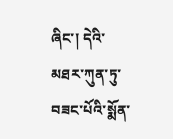ཞིང་། དེའི་མཐར་ཀུན་ཏུ་བཟང་པོའི་སྨོན་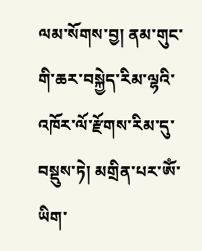ལམ་སོགས་བྱ། ནམ་གུང་གི་ཆར་བསྐྱེད་རིམ་ལྷའི་འཁོར་ལོ་རྫོགས་རིམ་དུ་བསྡུས་ཏེ། མགྲིན་པར་ཨོཾ་ཡིག་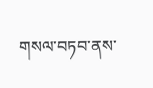གསལ་བཏབ་ནས་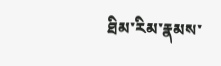ཐིམ་རིམ་རྣམས་